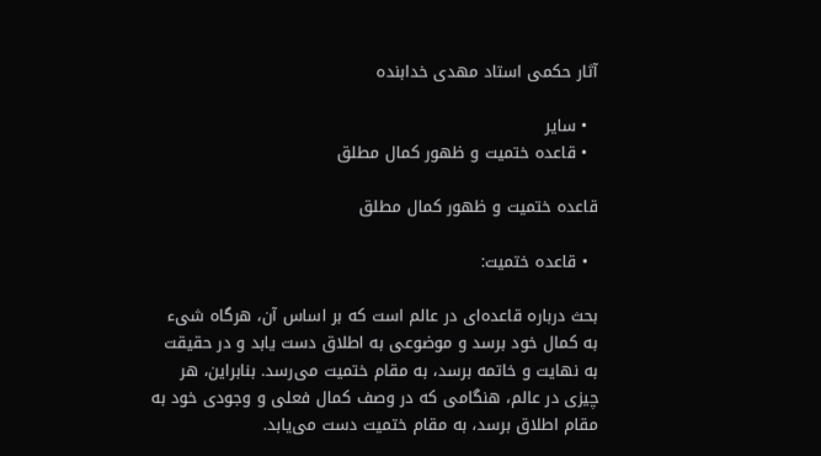آثار حکمی استاد مهدی خدابنده

  • سایر
  • قاعده ختمیت و ظهور کمال مطلق

قاعده ختمیت و ظهور کمال مطلق

  • قاعده ختمیت:

بحث درباره قاعده‌ای در عالم است که بر اساس آن، هرگاه شیء به کمال خود برسد و موضوعی به اطلاق دست یابد و در حقیقت به نهایت و خاتمه برسد، به مقام ختمیت می‌رسد. بنابراین، هر چیزی در عالم، هنگامی که در وصف کمال فعلی و وجودی خود به مقام اطلاق برسد، به مقام ختمیت دست می‌یابد.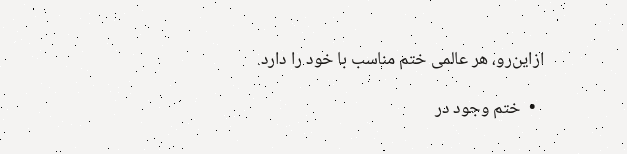ازاین‌رو، هر عالمی ختم مناسب با خود را دارد.

  •  ختم وجود در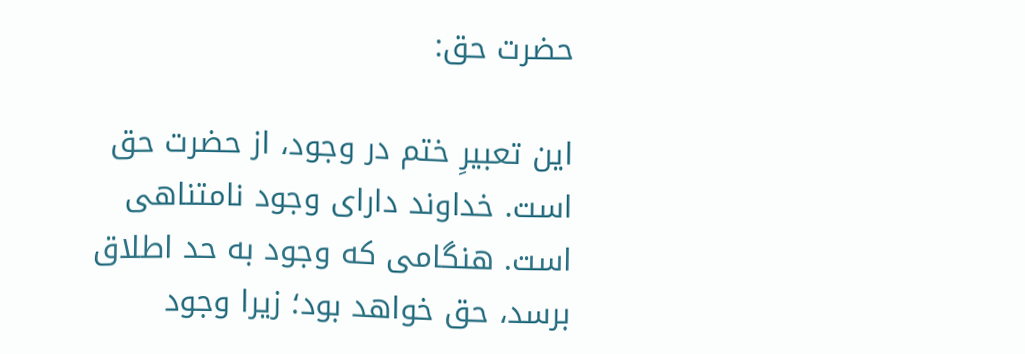حضرت حق:

این تعبیرِ ختم در وجود، از حضرت حق است. خداوند دارای وجود نامتناهی است. هنگامی که وجود به حد اطلاق برسد، حق خواهد بود؛ زیرا وجود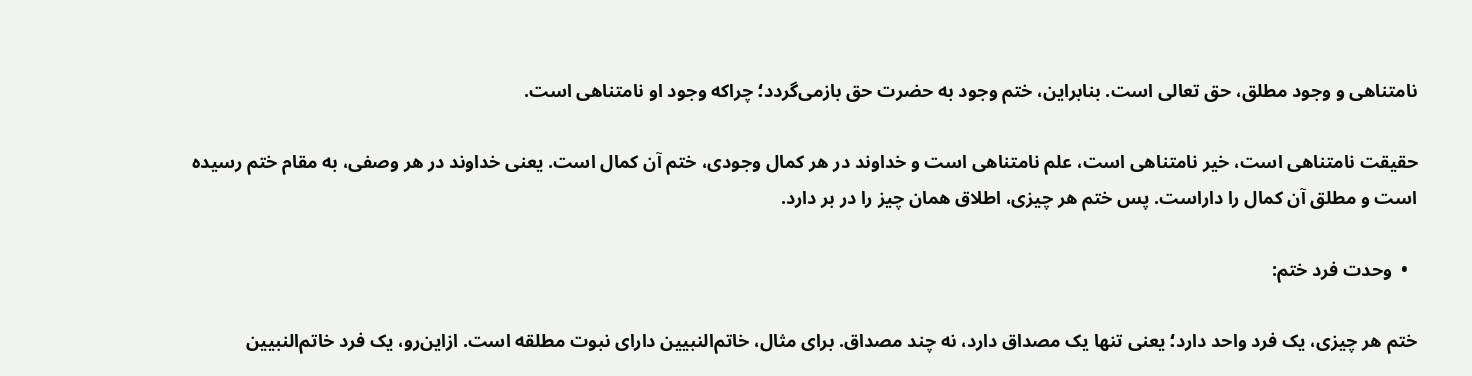نامتناهی و وجود مطلق، حق تعالی است. بنابراین، ختم وجود به حضرت حق بازمی‌گردد؛ چراکه وجود او نامتناهی است.

حقیقت نامتناهی است، خیر نامتناهی است، علم نامتناهی است و خداوند در هر کمال وجودی، ختم آن کمال است. یعنی خداوند در هر وصفی، به مقام ختم رسیده است و مطلق آن کمال را داراست. پس ختم هر چیزی، اطلاق همان چیز را در بر دارد.

  •  وحدت فرد ختم:

ختم هر چیزی، یک فرد واحد دارد؛ یعنی تنها یک مصداق دارد، نه چند مصداق. برای مثال، خاتم‌النبیین دارای نبوت مطلقه است. ازاین‌رو، یک فرد خاتم‌النبیین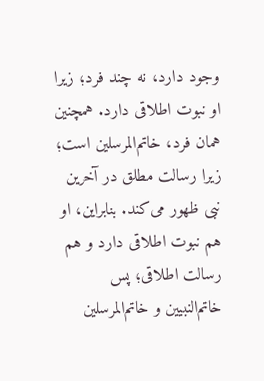وجود دارد، نه چند فرد؛ زیرا او نبوت اطلاقی دارد. همچنین همان فرد، خاتم‌المرسلین است؛ زیرا رسالت مطلق در آخرین نبی ظهور می‌کند. بنابراین، او هم نبوت اطلاقی دارد و هم رسالت اطلاقی؛ پس خاتم‌النبیین و خاتم‌المرسلین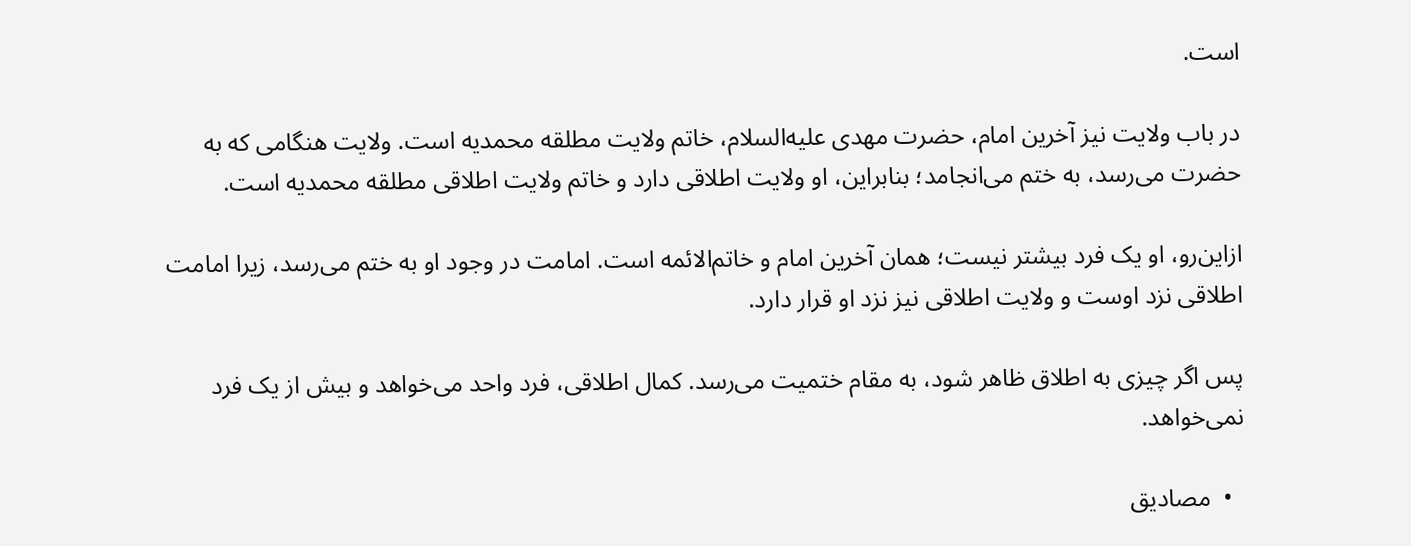است.

در باب ولایت نیز آخرین امام، حضرت مهدی علیه‌السلام، خاتم ولایت مطلقه محمدیه است. ولایت هنگامی که به حضرت می‌رسد، به ختم می‌انجامد؛ بنابراین، او ولایت اطلاقی دارد و خاتم ولایت اطلاقی مطلقه محمدیه است.

ازاین‌رو، او یک فرد بیشتر نیست؛ همان آخرین امام و خاتم‌الائمه است. امامت در وجود او به ختم می‌رسد، زیرا امامت اطلاقی نزد اوست و ولایت اطلاقی نیز نزد او قرار دارد.

پس اگر چیزی به اطلاق ظاهر شود، به مقام ختمیت می‌رسد. کمال اطلاقی، فرد واحد می‌خواهد و بیش از یک فرد نمی‌خواهد.

  •  مصادیق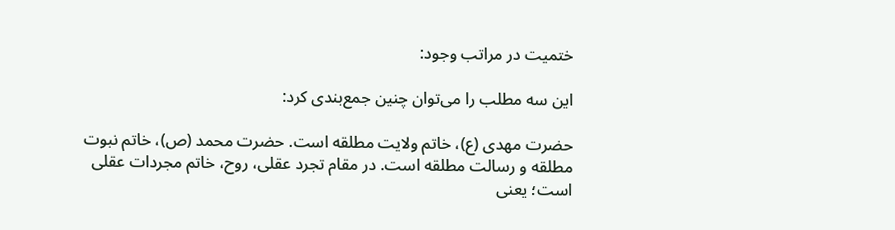ختمیت در مراتب وجود:

این سه مطلب را می‌توان چنین جمع‌بندی کرد:

حضرت مهدی (ع)، خاتم ولایت مطلقه است. حضرت محمد (ص)، خاتم نبوت مطلقه و رسالت مطلقه است. در مقام تجرد عقلی، روح، خاتم مجردات عقلی است؛ یعنی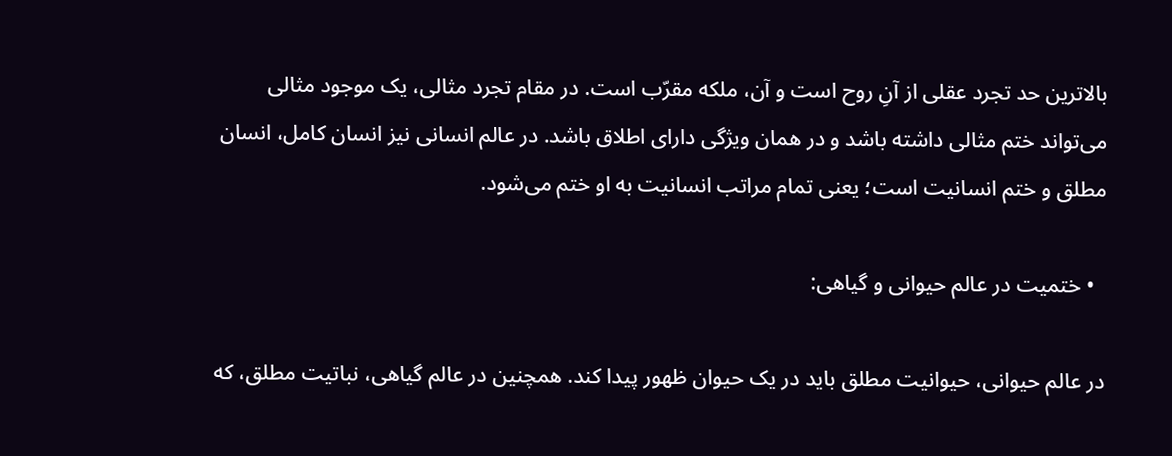بالاترین حد تجرد عقلی از آنِ روح است و آن، ملکه مقرّب است. در مقام تجرد مثالی، یک موجود مثالی می‌تواند ختم مثالی داشته باشد و در همان ویژگی دارای اطلاق باشد. در عالم انسانی نیز انسان کامل، انسان مطلق و ختم انسانیت است؛ یعنی تمام مراتب انسانیت به او ختم می‌شود.

  • ختمیت در عالم حیوانی و گیاهی:

در عالم حیوانی، حیوانیت مطلق باید در یک حیوان ظهور پیدا کند. همچنین در عالم گیاهی، نباتیت مطلق، که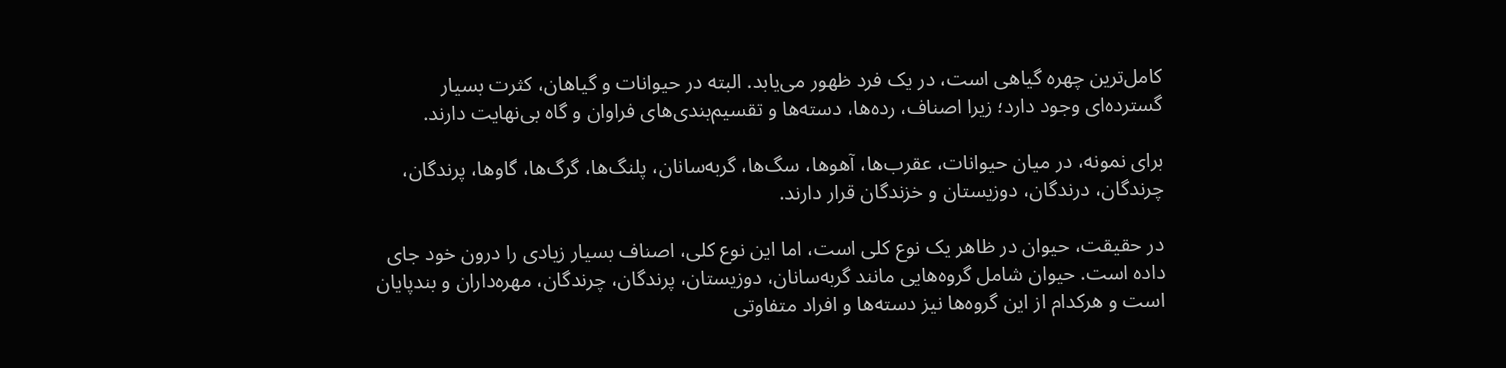کامل‌ترین چهره گیاهی است، در یک فرد ظهور می‌یابد. البته در حیوانات و گیاهان، کثرت بسیار گسترده‌ای وجود دارد؛ زیرا اصناف، رده‌ها، دسته‌ها و تقسیم‌بندی‌های فراوان و گاه بی‌نهایت دارند.

برای نمونه، در میان حیوانات، عقرب‌ها، آهوها، سگ‌ها، گربه‌سانان، پلنگ‌ها، گرگ‌ها، گاوها، پرندگان، چرندگان، درندگان، دوزیستان و خزندگان قرار دارند.

در حقیقت، حیوان در ظاهر یک نوع کلی است، اما این نوع کلی، اصناف بسیار زیادی را درون خود جای داده است. حیوان شامل گروه‌هایی مانند گربه‌سانان، دوزیستان، پرندگان، چرندگان، مهره‌داران و بندپایان است و هرکدام از این گروه‌ها نیز دسته‌ها و افراد متفاوتی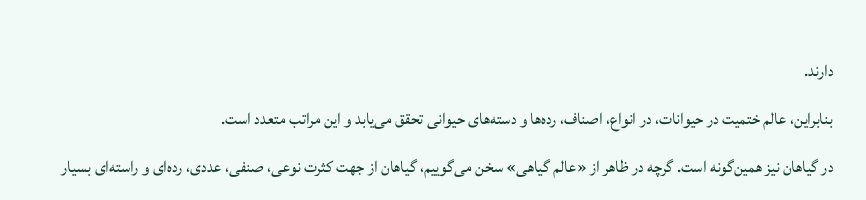دارند.

بنابراین، عالم ختمیت در حیوانات، در انواع، اصناف، رده‌ها و دسته‌های حیوانی تحقق می‌یابد و این مراتب متعدد است.

در گیاهان نیز همین‌گونه است. گرچه در ظاهر از «عالم گیاهی» سخن می‌گوییم، گیاهان از جهت کثرت نوعی، صنفی، عددی، رده‌ای و راسته‌ای بسیار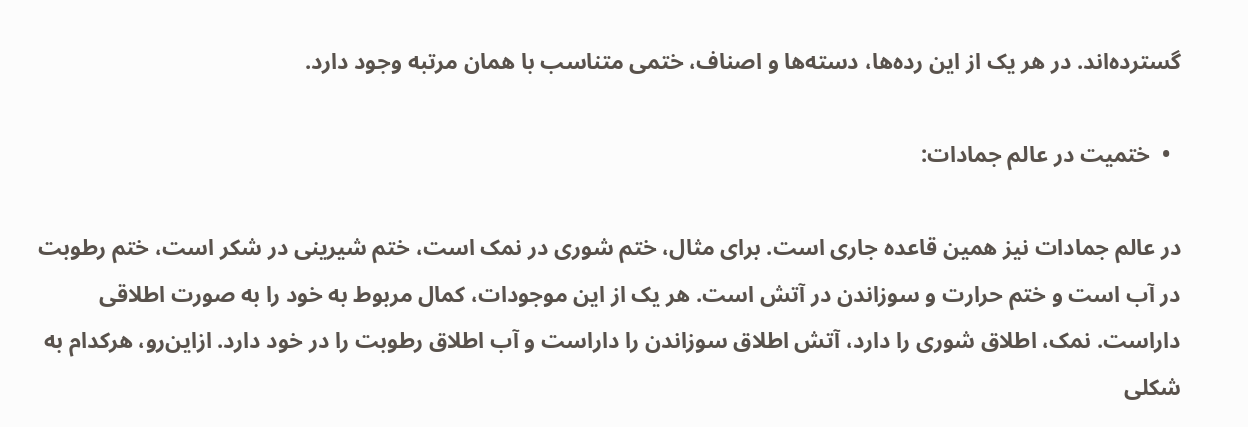گسترده‌اند. در هر یک از این رده‌ها، دسته‌ها و اصناف، ختمی متناسب با همان مرتبه وجود دارد.

  •  ختمیت در عالم جمادات:

در عالم جمادات نیز همین قاعده جاری است. برای مثال، ختم شوری در نمک است، ختم شیرینی در شکر است، ختم رطوبت در آب است و ختم حرارت و سوزاندن در آتش است. هر یک از این موجودات، کمال مربوط به خود را به صورت اطلاقی داراست. نمک، اطلاق شوری را دارد، آتش اطلاق سوزاندن را داراست و آب اطلاق رطوبت را در خود دارد. ازاین‌رو، هرکدام به شکلی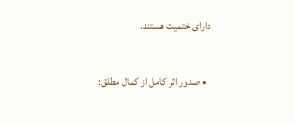دارای ختمیت هستند.

  • صدور اثر کامل از کمال مطلق: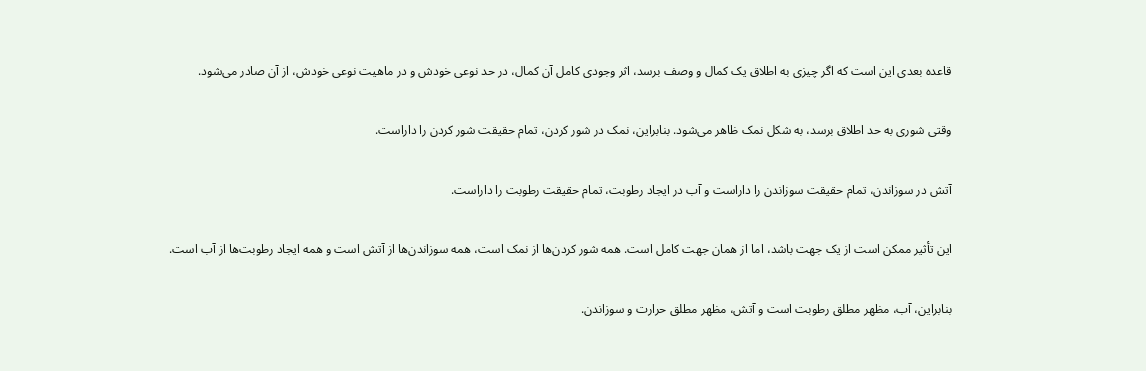قاعده بعدی این است که اگر چیزی به اطلاق یک کمال و وصف برسد، اثر وجودی کامل آن کمال، در حد نوعی خودش و در ماهیت نوعی خودش، از آن صادر می‌شود.

وقتی شوری به حد اطلاق برسد، به شکل نمک ظاهر می‌شود. بنابراین، نمک در شور کردن، تمام حقیقت شور کردن را داراست.

آتش در سوزاندن، تمام حقیقت سوزاندن را داراست و آب در ایجاد رطوبت، تمام حقیقت رطوبت را داراست.

این تأثیر ممکن است از یک جهت باشد، اما از همان جهت کامل است. همه شور کردن‌ها از نمک است، همه سوزاندن‌ها از آتش است و همه ایجاد رطوبت‌ها از آب است.

بنابراین، آب، مظهر مطلق رطوبت است و آتش، مظهر مطلق حرارت و سوزاندن.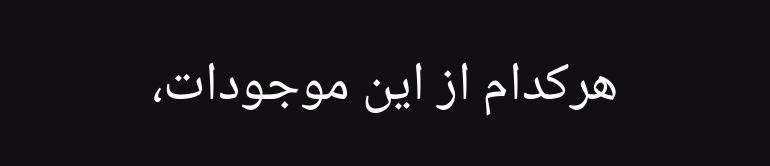هرکدام از این موجودات،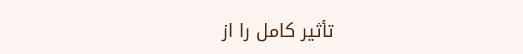تأثیر کامل را از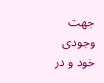جهت وجودی خود و در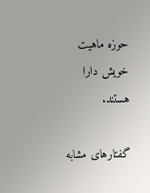حوزه ماهیت خویش دارا هستند.

گفتارهای مشابه